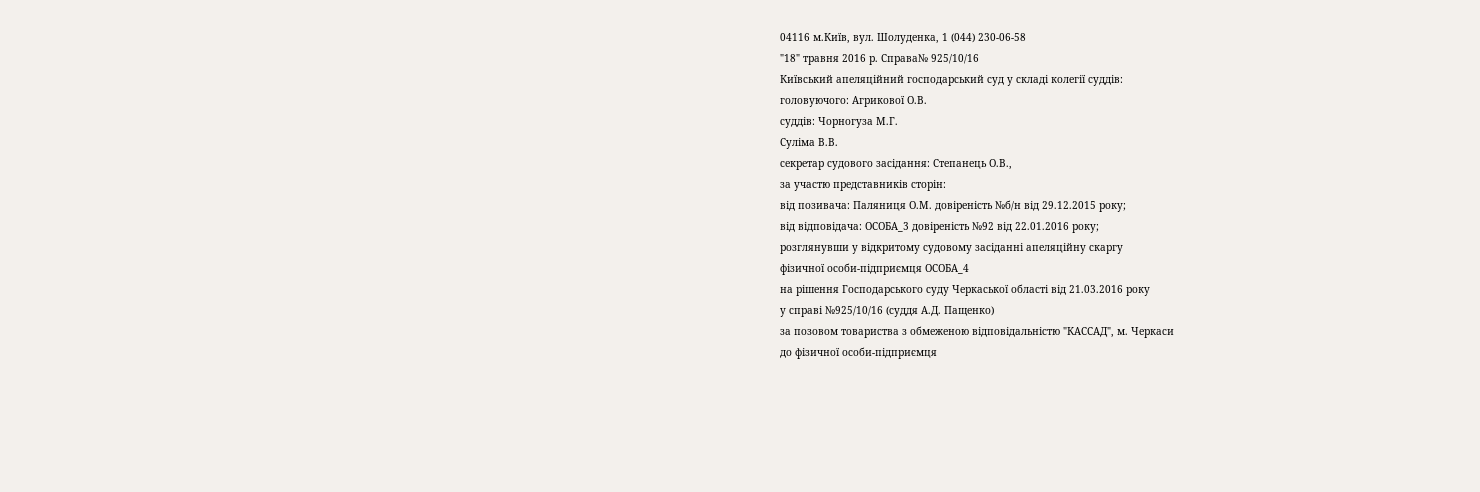04116 м.Київ, вул. Шолуденка, 1 (044) 230-06-58
"18" травня 2016 р. Справа№ 925/10/16
Київський апеляційний господарський суд у складі колегії суддів:
головуючого: Агрикової О.В.
суддів: Чорногуза М.Г.
Суліма В.В.
секретар судового засідання: Степанець О.В.,
за участю представників сторін:
від позивача: Паляниця О.М. довіреність №б/н від 29.12.2015 року;
від відповідача: ОСОБА_3 довіреність №92 від 22.01.2016 року;
розглянувши у відкритому судовому засіданні апеляційну скаргу
фізичної особи-підприємця ОСОБА_4
на рішення Господарського суду Черкаської області від 21.03.2016 року
у справі №925/10/16 (суддя А.Д. Пащенко)
за позовом товариства з обмеженою відповідальністю "КАССАД", м. Черкаси
до фізичної особи-підприємця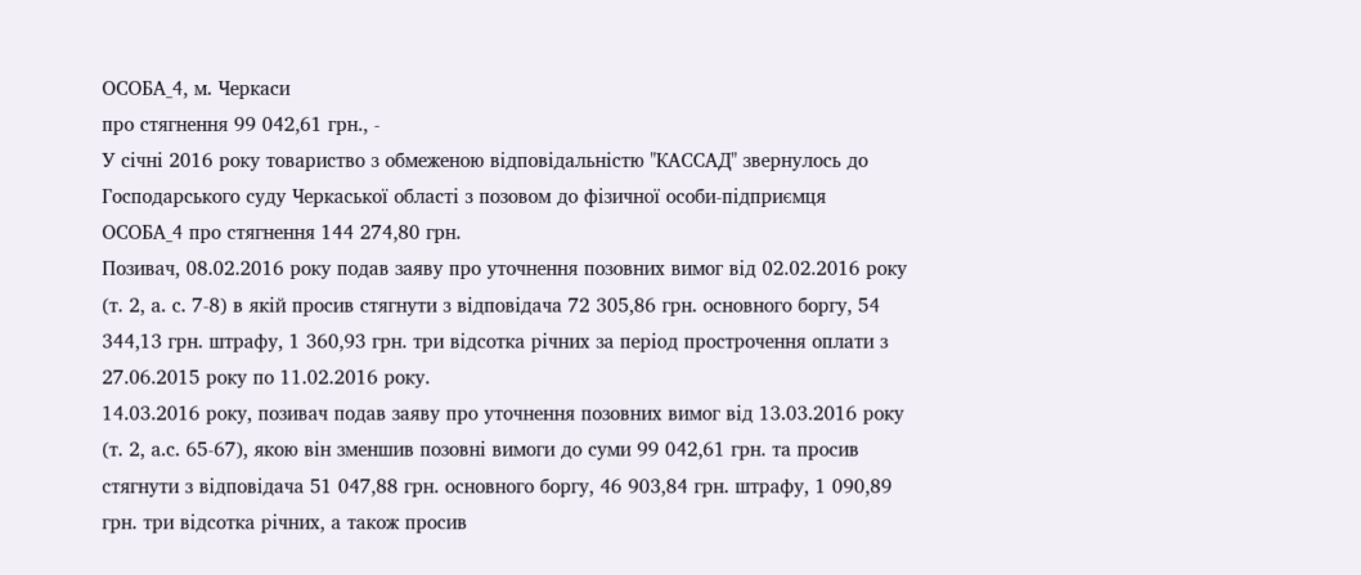ОСОБА_4, м. Черкаси
про стягнення 99 042,61 грн., -
У січні 2016 року товариство з обмеженою відповідальністю "КАССАД" звернулось до Господарського суду Черкаської області з позовом до фізичної особи-підприємця ОСОБА_4 про стягнення 144 274,80 грн.
Позивач, 08.02.2016 року подав заяву про уточнення позовних вимог від 02.02.2016 року (т. 2, а. с. 7-8) в якій просив стягнути з відповідача 72 305,86 грн. основного боргу, 54 344,13 грн. штрафу, 1 360,93 грн. три відсотка річних за період прострочення оплати з 27.06.2015 року по 11.02.2016 року.
14.03.2016 року, позивач подав заяву про уточнення позовних вимог від 13.03.2016 року (т. 2, а.с. 65-67), якою він зменшив позовні вимоги до суми 99 042,61 грн. та просив стягнути з відповідача 51 047,88 грн. основного боргу, 46 903,84 грн. штрафу, 1 090,89 грн. три відсотка річних, а також просив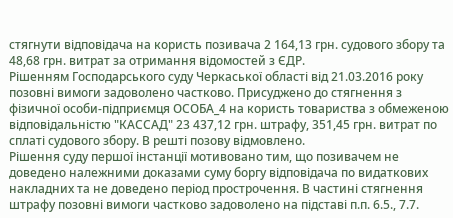стягнути відповідача на користь позивача 2 164,13 грн. судового збору та 48,68 грн. витрат за отримання відомостей з ЄДР.
Рішенням Господарського суду Черкаської області від 21.03.2016 року позовні вимоги задоволено частково. Присуджено до стягнення з фізичної особи-підприємця ОСОБА_4 на користь товариства з обмеженою відповідальністю "КАССАД" 23 437,12 грн. штрафу, 351,45 грн. витрат по сплаті судового збору. В решті позову відмовлено.
Рішення суду першої інстанції мотивовано тим, що позивачем не доведено належними доказами суму боргу відповідача по видаткових накладних та не доведено період прострочення. В частині стягнення штрафу позовні вимоги частково задоволено на підставі п.п. 6.5., 7.7.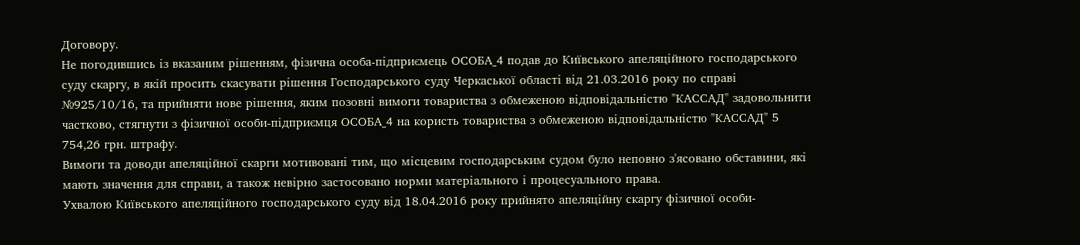Договору.
Не погодившись із вказаним рішенням, фізична особа-підприємець ОСОБА_4 подав до Київського апеляційного господарського суду скаргу, в якій просить скасувати рішення Господарського суду Черкаської області від 21.03.2016 року по справі №925/10/16, та прийняти нове рішення, яким позовні вимоги товариства з обмеженою відповідальністю "КАССАД" задовольнити частково, стягнути з фізичної особи-підприємця ОСОБА_4 на користь товариства з обмеженою відповідальністю "КАССАД" 5 754,26 грн. штрафу.
Вимоги та доводи апеляційної скарги мотивовані тим, що місцевим господарським судом було неповно з'ясовано обставини, які мають значення для справи, а також невірно застосовано норми матеріального і процесуального права.
Ухвалою Київського апеляційного господарського суду від 18.04.2016 року прийнято апеляційну скаргу фізичної особи-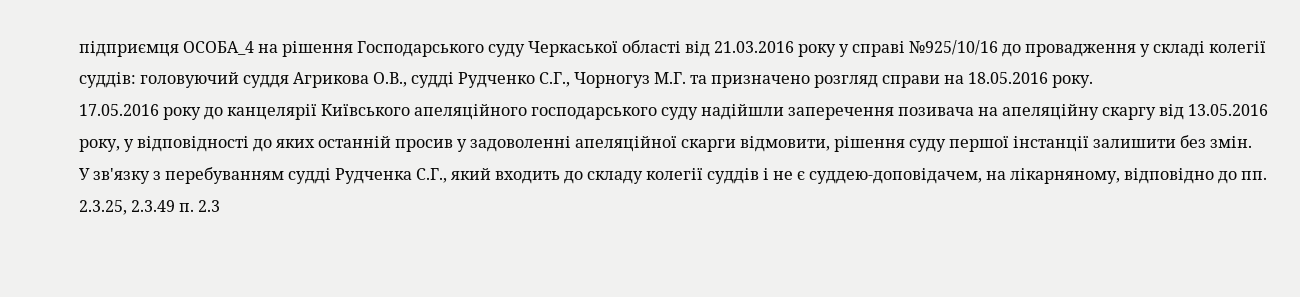підприємця ОСОБА_4 на рішення Господарського суду Черкаської області від 21.03.2016 року у справі №925/10/16 до провадження у складі колегії суддів: головуючий суддя Агрикова О.В., судді Рудченко С.Г., Чорногуз М.Г. та призначено розгляд справи на 18.05.2016 року.
17.05.2016 року до канцелярії Київського апеляційного господарського суду надійшли заперечення позивача на апеляційну скаргу від 13.05.2016 року, у відповідності до яких останній просив у задоволенні апеляційної скарги відмовити, рішення суду першої інстанції залишити без змін.
У зв'язку з перебуванням судді Рудченка С.Г., який входить до складу колегії суддів і не є суддею-доповідачем, на лікарняному, відповідно до пп. 2.3.25, 2.3.49 п. 2.3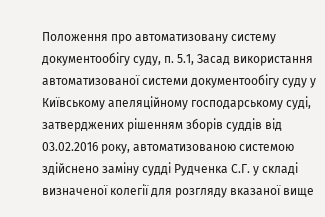Положення про автоматизовану систему документообігу суду, п. 5.1, Засад використання автоматизованої системи документообігу суду у Київському апеляційному господарському суді, затверджених рішенням зборів суддів від 03.02.2016 року, автоматизованою системою здійснено заміну судді Рудченка С.Г. у складі визначеної колегії для розгляду вказаної вище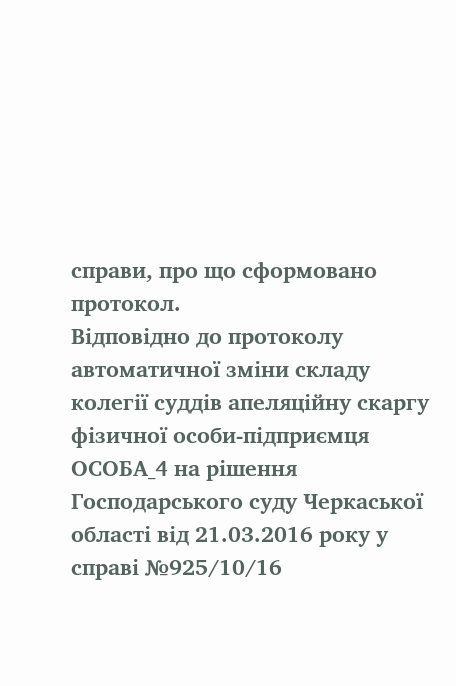справи, про що сформовано протокол.
Відповідно до протоколу автоматичної зміни складу колегії суддів апеляційну скаргу фізичної особи-підприємця ОСОБА_4 на рішення Господарського суду Черкаської області від 21.03.2016 року у справі №925/10/16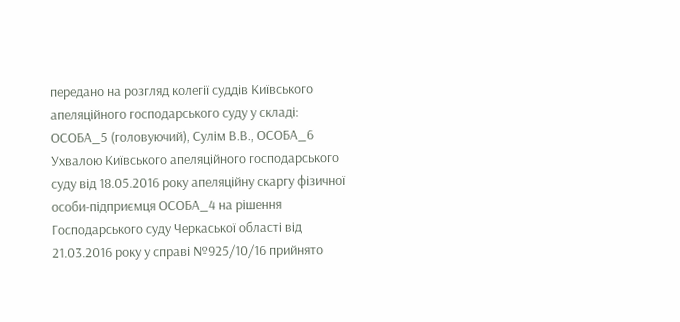передано на розгляд колегії суддів Київського апеляційного господарського суду у складі: ОСОБА_5 (головуючий), Сулім В.В., ОСОБА_6
Ухвалою Київського апеляційного господарського суду від 18.05.2016 року апеляційну скаргу фізичної особи-підприємця ОСОБА_4 на рішення Господарського суду Черкаської області від 21.03.2016 року у справі №925/10/16 прийнято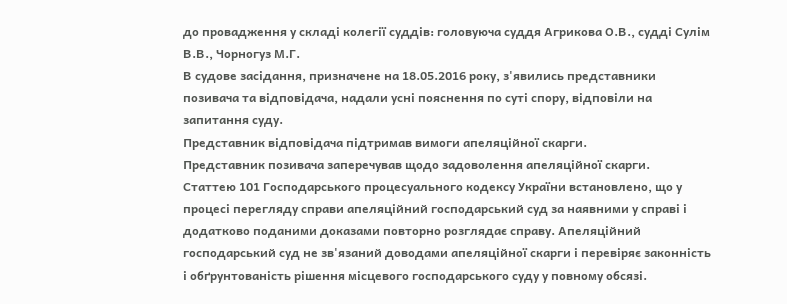до провадження у складі колегії суддів: головуюча суддя Агрикова О.В., судді Сулім В.В., Чорногуз М.Г.
В судове засідання, призначене на 18.05.2016 року, з'явились представники позивача та відповідача, надали усні пояснення по суті спору, відповіли на запитання суду.
Представник відповідача підтримав вимоги апеляційної скарги.
Представник позивача заперечував щодо задоволення апеляційної скарги.
Статтею 101 Господарського процесуального кодексу України встановлено, що у процесі перегляду справи апеляційний господарський суд за наявними у справі і додатково поданими доказами повторно розглядає справу. Апеляційний господарський суд не зв'язаний доводами апеляційної скарги і перевіряє законність і обґрунтованість рішення місцевого господарського суду у повному обсязі.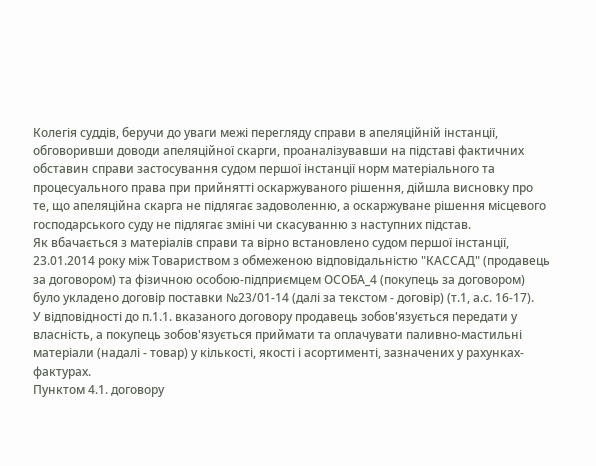Колегія суддів, беручи до уваги межі перегляду справи в апеляційній інстанції, обговоривши доводи апеляційної скарги, проаналізувавши на підставі фактичних обставин справи застосування судом першої інстанції норм матеріального та процесуального права при прийнятті оскаржуваного рішення, дійшла висновку про те, що апеляційна скарга не підлягає задоволенню, а оскаржуване рішення місцевого господарського суду не підлягає зміні чи скасуванню з наступних підстав.
Як вбачається з матеріалів справи та вірно встановлено судом першої інстанції, 23.01.2014 року між Товариством з обмеженою відповідальністю "КАССАД" (продавець за договором) та фізичною особою-підприємцем ОСОБА_4 (покупець за договором) було укладено договір поставки №23/01-14 (далі за текстом - договір) (т.1, а.с. 16-17).
У відповідності до п.1.1. вказаного договору продавець зобов'язується передати у власність, а покупець зобов'язується приймати та оплачувати паливно-мастильні матеріали (надалі - товар) у кількості, якості і асортименті, зазначених у рахунках-фактурах.
Пунктом 4.1. договору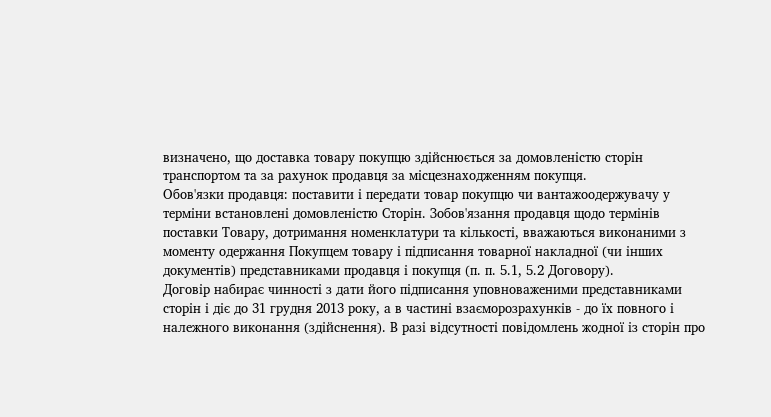визначено, що доставка товару покупцю здійснюється за домовленістю сторін транспортом та за рахунок продавця за місцезнаходженням покупця.
Обов'язки продавця: поставити і передати товар покупцю чи вантажоодержувачу у терміни встановлені домовленістю Сторін. Зобов'язання продавця щодо термінів поставки Товару, дотримання номенклатури та кількості, вважаються виконаними з моменту одержання Покупцем товару і підписання товарної накладної (чи інших документів) представниками продавця і покупця (п. п. 5.1, 5.2 Договору).
Договір набирає чинності з дати його підписання уповноваженими представниками сторін і діє до 31 грудня 2013 року, а в частині взаєморозрахунків - до їх повного і належного виконання (здійснення). В разі відсутності повідомлень жодної із сторін про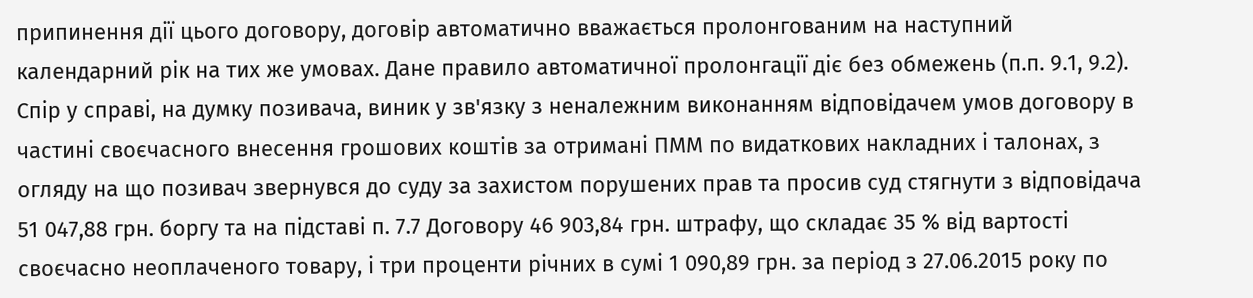припинення дії цього договору, договір автоматично вважається пролонгованим на наступний календарний рік на тих же умовах. Дане правило автоматичної пролонгації діє без обмежень (п.п. 9.1, 9.2).
Спір у справі, на думку позивача, виник у зв'язку з неналежним виконанням відповідачем умов договору в частині своєчасного внесення грошових коштів за отримані ПММ по видаткових накладних і талонах, з огляду на що позивач звернувся до суду за захистом порушених прав та просив суд стягнути з відповідача 51 047,88 грн. боргу та на підставі п. 7.7 Договору 46 903,84 грн. штрафу, що складає 35 % від вартості своєчасно неоплаченого товару, і три проценти річних в сумі 1 090,89 грн. за період з 27.06.2015 року по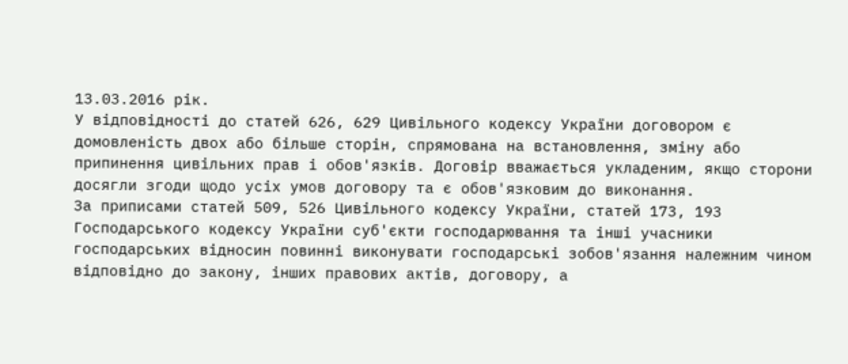13.03.2016 рік.
У відповідності до статей 626, 629 Цивільного кодексу України договором є домовленість двох або більше сторін, спрямована на встановлення, зміну або припинення цивільних прав і обов'язків. Договір вважається укладеним, якщо сторони досягли згоди щодо усіх умов договору та є обов'язковим до виконання.
За приписами статей 509, 526 Цивільного кодексу України, статей 173, 193 Господарського кодексу України суб'єкти господарювання та інші учасники господарських відносин повинні виконувати господарські зобов'язання належним чином відповідно до закону, інших правових актів, договору, а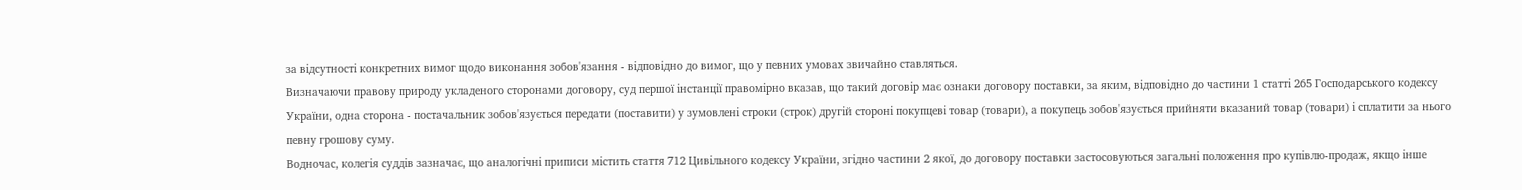за відсутності конкретних вимог щодо виконання зобов'язання - відповідно до вимог, що у певних умовах звичайно ставляться.
Визначаючи правову природу укладеного сторонами договору, суд першої інстанції правомірно вказав, що такий договір має ознаки договору поставки, за яким, відповідно до частини 1 статті 265 Господарського кодексу України, одна сторона - постачальник зобов'язується передати (поставити) у зумовлені строки (строк) другій стороні покупцеві товар (товари), а покупець зобов'язується прийняти вказаний товар (товари) і сплатити за нього певну грошову суму.
Водночас, колегія суддів зазначає, що аналогічні приписи містить стаття 712 Цивільного кодексу України, згідно частини 2 якої, до договору поставки застосовуються загальні положення про купівлю-продаж, якщо інше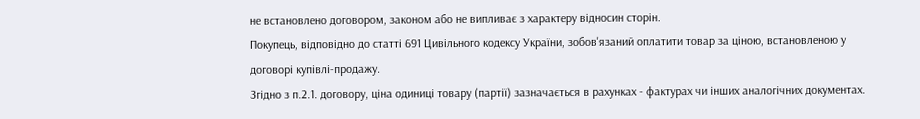не встановлено договором, законом або не випливає з характеру відносин сторін.
Покупець, відповідно до статті 691 Цивільного кодексу України, зобов'язаний оплатити товар за ціною, встановленою у договорі купівлі-продажу.
Згідно з п.2.1. договору, ціна одиниці товару (партії) зазначається в рахунках - фактурах чи інших аналогічних документах.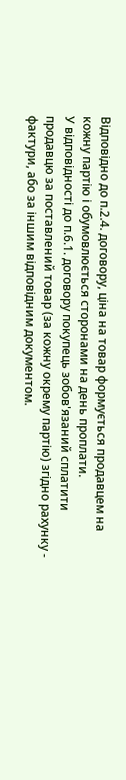Відповідно до п.2.4. договору, ціна на товар формується продавцем на кожну партію і обумовлюється сторонами на день проплати.
У відповідності до п.6.1. договору покупець зобов'язаний сплатити продавцю за поставлений товар (за кожну окрему партію) згідно рахунку - фактури, або за іншим відповідним документом.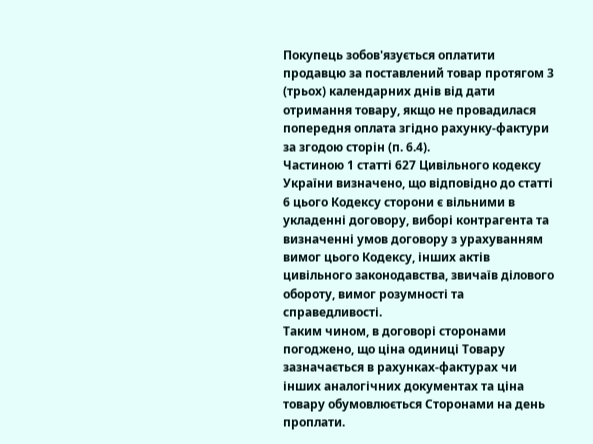Покупець зобов'язується оплатити продавцю за поставлений товар протягом 3 (трьох) календарних днів від дати отримання товару, якщо не провадилася попередня оплата згідно рахунку-фактури за згодою сторін (п. 6.4).
Частиною 1 статті 627 Цивільного кодексу України визначено, що відповідно до статті 6 цього Кодексу сторони є вільними в укладенні договору, виборі контрагента та визначенні умов договору з урахуванням вимог цього Кодексу, інших актів цивільного законодавства, звичаїв ділового обороту, вимог розумності та справедливості.
Таким чином, в договорі сторонами погоджено, що ціна одиниці Товару зазначається в рахунках-фактурах чи інших аналогічних документах та ціна товару обумовлюється Сторонами на день проплати.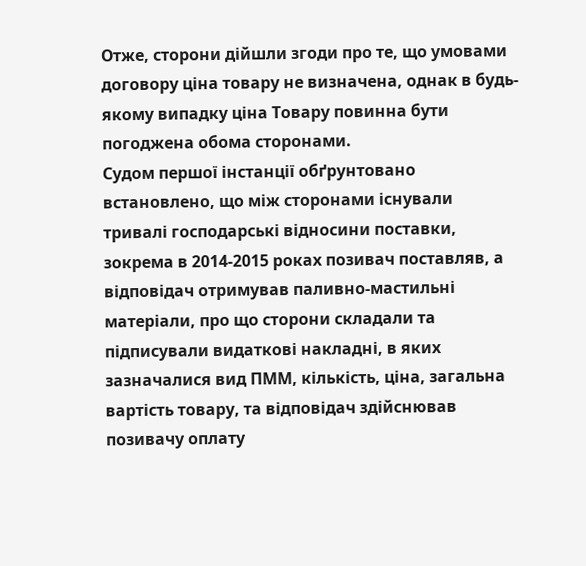Отже, сторони дійшли згоди про те, що умовами договору ціна товару не визначена, однак в будь-якому випадку ціна Товару повинна бути погоджена обома сторонами.
Судом першої інстанції обґрунтовано встановлено, що між сторонами існували тривалі господарські відносини поставки, зокрема в 2014-2015 роках позивач поставляв, а відповідач отримував паливно-мастильні матеріали, про що сторони складали та підписували видаткові накладні, в яких зазначалися вид ПММ, кількість, ціна, загальна вартість товару, та відповідач здійснював позивачу оплату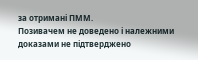за отримані ПММ.
Позивачем не доведено і належними доказами не підтверджено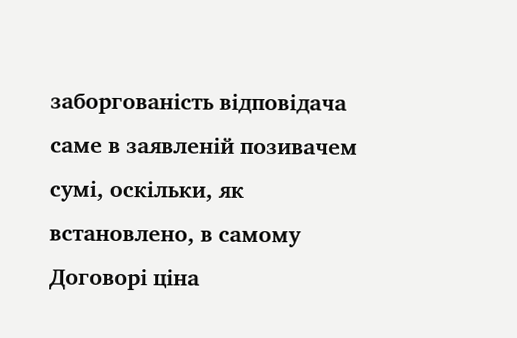заборгованість відповідача саме в заявленій позивачем сумі, оскільки, як встановлено, в самому Договорі ціна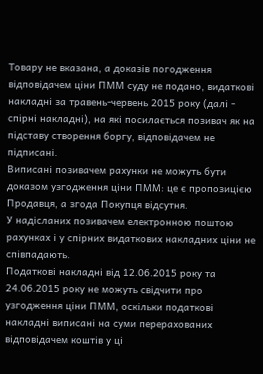Товару не вказана, а доказів погодження відповідачем ціни ПММ суду не подано, видаткові накладні за травень-червень 2015 року (далі - спірні накладні), на які посилається позивач як на підставу створення боргу, відповідачем не підписані.
Виписані позивачем рахунки не можуть бути доказом узгодження ціни ПММ: це є пропозицією Продавця, а згода Покупця відсутня.
У надісланих позивачем електронною поштою рахунках і у спірних видаткових накладних ціни не співпадають.
Податкові накладні від 12.06.2015 року та 24.06.2015 року не можуть свідчити про узгодження ціни ПММ, оскільки податкові накладні виписані на суми перерахованих відповідачем коштів у ці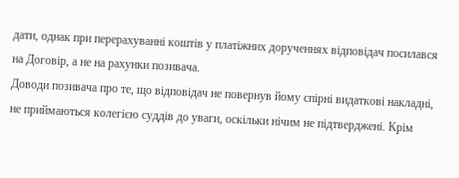дати, однак при перерахуванні коштів у платіжних дорученнях відповідач посилався на Договір, а не на рахунки позивача.
Доводи позивача про те, що відповідач не повернув йому спірні видаткові накладні, не приймаються колегією суддів до уваги, оскільки нічим не підтверджені. Крім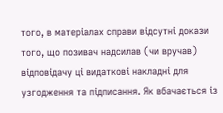того, в матеріалах справи відсутні докази того, що позивач надсилав (чи вручав) відповідачу ці видаткові накладні для узгодження та підписання. Як вбачається із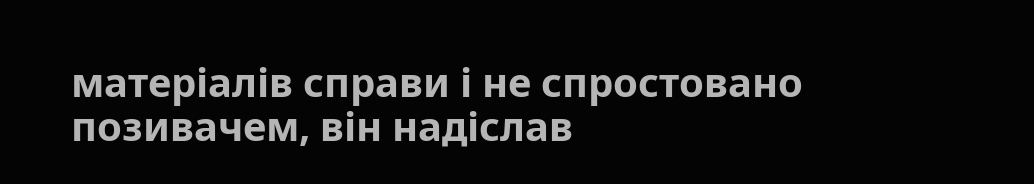матеріалів справи і не спростовано позивачем, він надіслав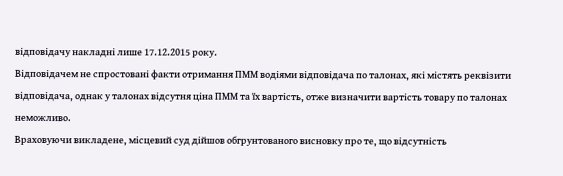відповідачу накладні лише 17.12.2015 року.
Відповідачем не спростовані факти отримання ПММ водіями відповідача по талонах, які містять реквізити відповідача, однак у талонах відсутня ціна ПММ та їх вартість, отже визначити вартість товару по талонах неможливо.
Враховуючи викладене, місцевий суд дійшов обгрунтованого висновку про те, що відсутність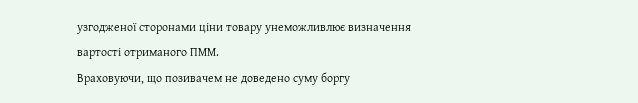узгодженої сторонами ціни товару унеможливлює визначення вартості отриманого ПММ.
Враховуючи, що позивачем не доведено суму боргу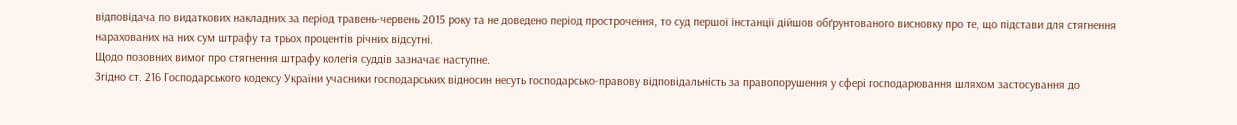відповідача по видаткових накладних за період травень-червень 2015 року та не доведено період прострочення, то суд першої інстанції дійшов обґрунтованого висновку про те, що підстави для стягнення нарахованих на них сум штрафу та трьох процентів річних відсутні.
Щодо позовних вимог про стягнення штрафу колегія суддів зазначає наступне.
Згідно ст. 216 Господарського кодексу України учасники господарських відносин несуть господарсько-правову відповідальність за правопорушення у сфері господарювання шляхом застосування до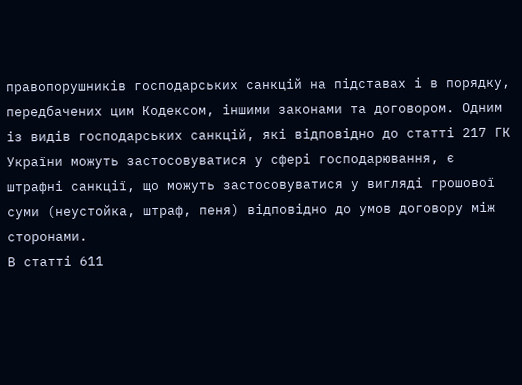правопорушників господарських санкцій на підставах і в порядку, передбачених цим Кодексом, іншими законами та договором. Одним із видів господарських санкцій, які відповідно до статті 217 ГК України можуть застосовуватися у сфері господарювання, є штрафні санкції, що можуть застосовуватися у вигляді грошової суми (неустойка, штраф, пеня) відповідно до умов договору між сторонами.
В статті 611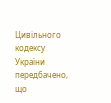Цивільного кодексу України передбачено, що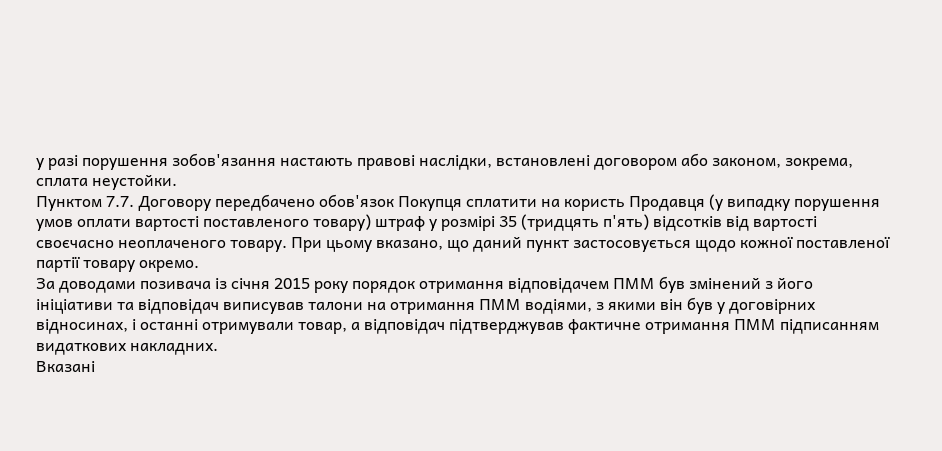у разі порушення зобов'язання настають правові наслідки, встановлені договором або законом, зокрема, сплата неустойки.
Пунктом 7.7. Договору передбачено обов'язок Покупця сплатити на користь Продавця (у випадку порушення умов оплати вартості поставленого товару) штраф у розмірі 35 (тридцять п'ять) відсотків від вартості своєчасно неоплаченого товару. При цьому вказано, що даний пункт застосовується щодо кожної поставленої партії товару окремо.
За доводами позивача із січня 2015 року порядок отримання відповідачем ПММ був змінений з його ініціативи та відповідач виписував талони на отримання ПММ водіями, з якими він був у договірних відносинах, і останні отримували товар, а відповідач підтверджував фактичне отримання ПММ підписанням видаткових накладних.
Вказані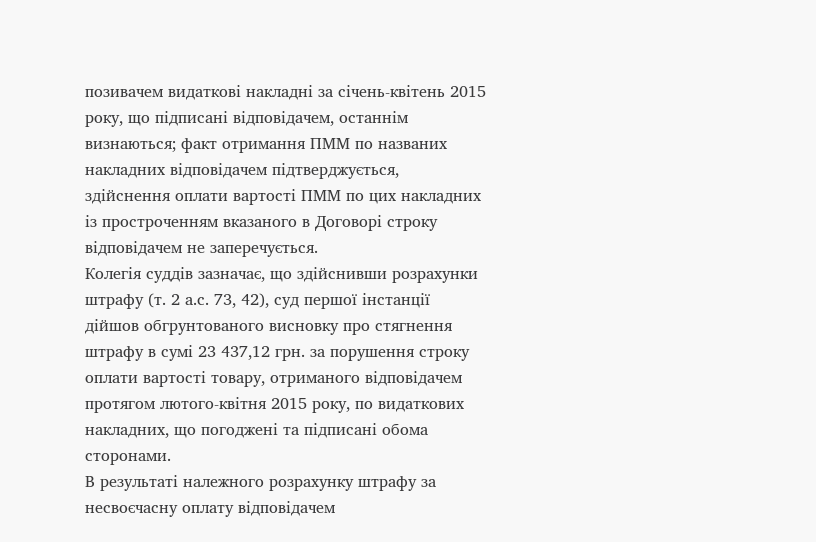позивачем видаткові накладні за січень-квітень 2015 року, що підписані відповідачем, останнім визнаються; факт отримання ПММ по названих накладних відповідачем підтверджується, здійснення оплати вартості ПММ по цих накладних із простроченням вказаного в Договорі строку відповідачем не заперечується.
Колегія суддів зазначає, що здійснивши розрахунки штрафу (т. 2 а.с. 73, 42), суд першої інстанції дійшов обгрунтованого висновку про стягнення штрафу в сумі 23 437,12 грн. за порушення строку оплати вартості товару, отриманого відповідачем протягом лютого-квітня 2015 року, по видаткових накладних, що погоджені та підписані обома сторонами.
В результаті належного розрахунку штрафу за несвоєчасну оплату відповідачем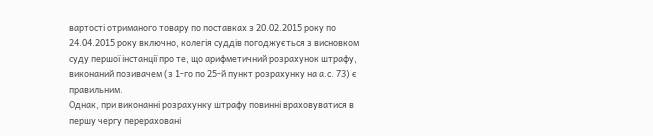вартості отриманого товару по поставках з 20.02.2015 року по 24.04.2015 року включно, колегія суддів погоджується з висновком суду першої інстанції про те, що арифметичний розрахунок штрафу, виконаний позивачем (з 1-го по 25-й пункт розрахунку на а.с. 73) є правильним.
Однак, при виконанні розрахунку штрафу повинні враховуватися в першу чергу перераховані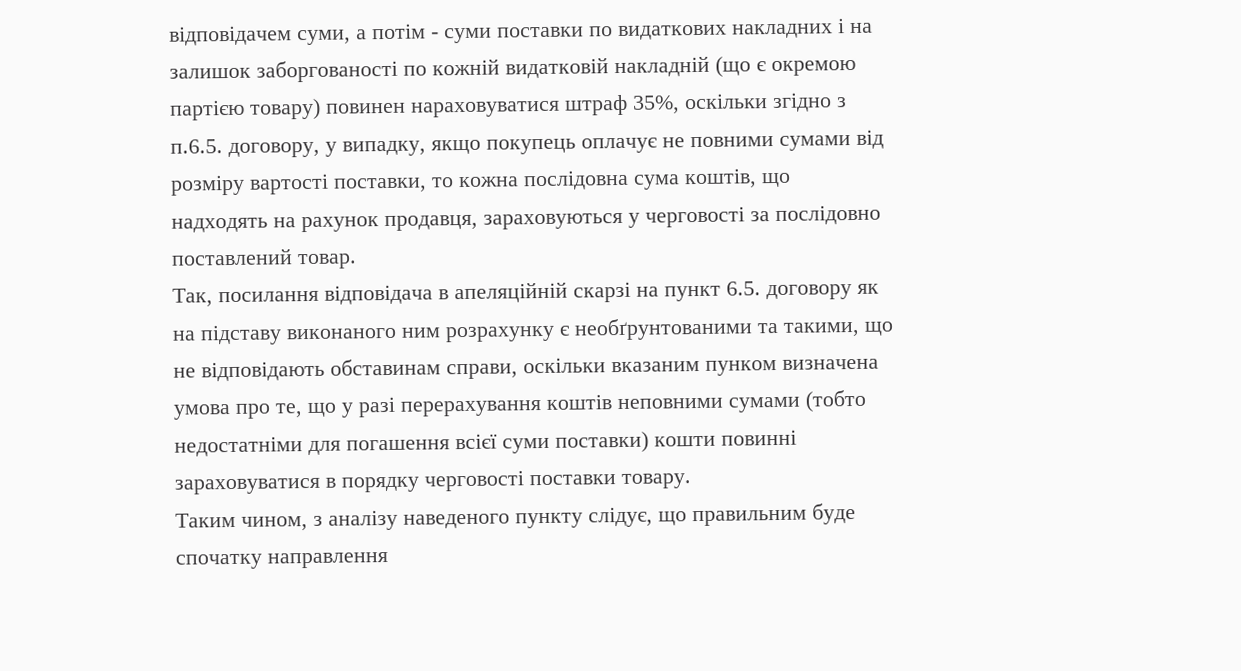відповідачем суми, а потім - суми поставки по видаткових накладних і на залишок заборгованості по кожній видатковій накладній (що є окремою партією товару) повинен нараховуватися штраф 35%, оскільки згідно з п.6.5. договору, у випадку, якщо покупець оплачує не повними сумами від розміру вартості поставки, то кожна послідовна сума коштів, що надходять на рахунок продавця, зараховуються у черговості за послідовно поставлений товар.
Так, посилання відповідача в апеляційній скарзі на пункт 6.5. договору як на підставу виконаного ним розрахунку є необґрунтованими та такими, що не відповідають обставинам справи, оскільки вказаним пунком визначена умова про те, що у разі перерахування коштів неповними сумами (тобто недостатніми для погашення всієї суми поставки) кошти повинні зараховуватися в порядку черговості поставки товару.
Таким чином, з аналізу наведеного пункту слідує, що правильним буде спочатку направлення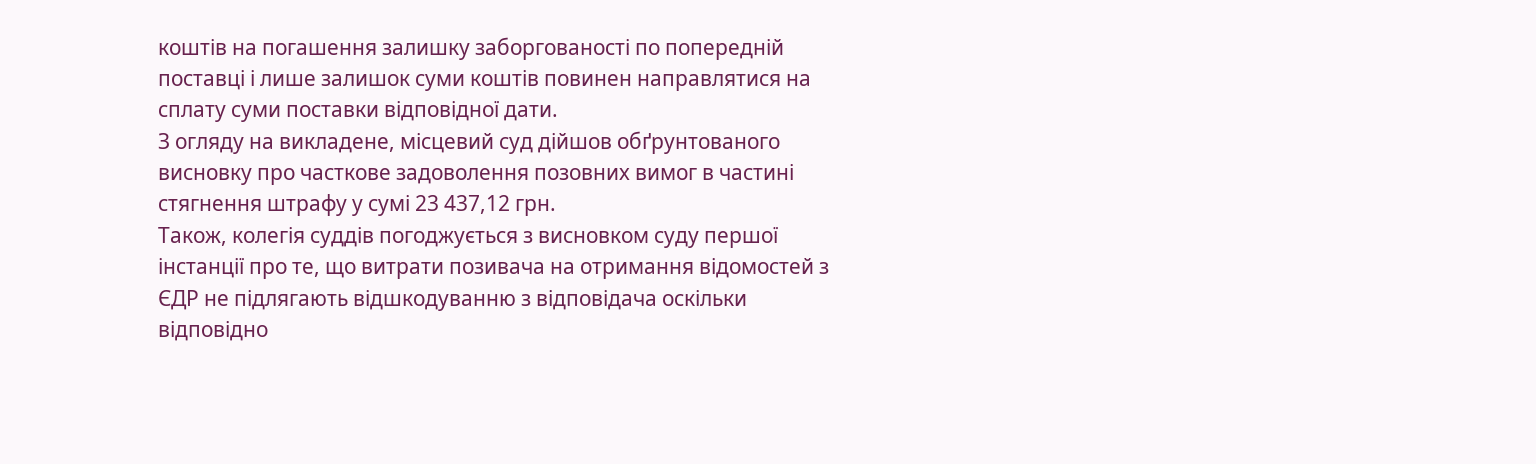коштів на погашення залишку заборгованості по попередній поставці і лише залишок суми коштів повинен направлятися на сплату суми поставки відповідної дати.
З огляду на викладене, місцевий суд дійшов обґрунтованого висновку про часткове задоволення позовних вимог в частині стягнення штрафу у сумі 23 437,12 грн.
Також, колегія суддів погоджується з висновком суду першої інстанції про те, що витрати позивача на отримання відомостей з ЄДР не підлягають відшкодуванню з відповідача оскільки відповідно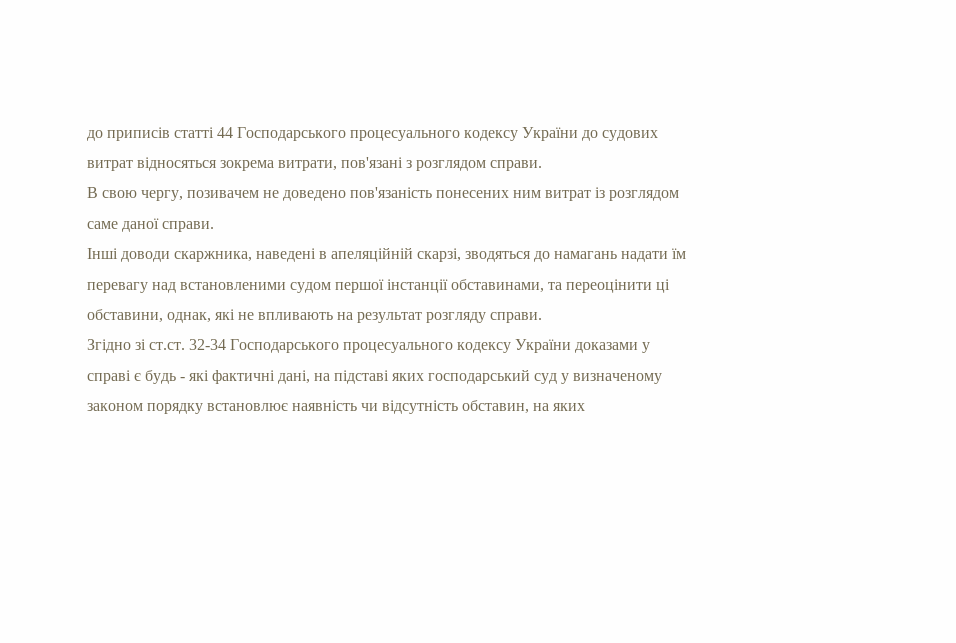до приписів статті 44 Господарського процесуального кодексу України до судових витрат відносяться зокрема витрати, пов'язані з розглядом справи.
В свою чергу, позивачем не доведено пов'язаність понесених ним витрат із розглядом саме даної справи.
Інші доводи скаржника, наведені в апеляційній скарзі, зводяться до намагань надати їм перевагу над встановленими судом першої інстанції обставинами, та переоцінити ці обставини, однак, які не впливають на результат розгляду справи.
Згідно зі ст.ст. 32-34 Господарського процесуального кодексу України доказами у справі є будь - які фактичні дані, на підставі яких господарський суд у визначеному законом порядку встановлює наявність чи відсутність обставин, на яких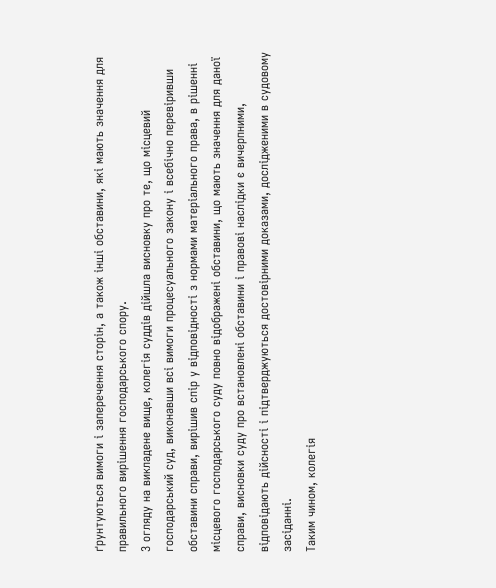ґрунтуються вимоги і заперечення сторін, а також інші обставини, які мають значення для правильного вирішення господарського спору.
З огляду на викладене вище, колегія суддів дійшла висновку про те, що місцевий господарський суд, виконавши всі вимоги процесуального закону і всебічно перевіривши обставини справи, вирішив спір у відповідності з нормами матеріального права, в рішенні місцевого господарського суду повно відображені обставини, що мають значення для даної справи, висновки суду про встановлені обставини і правові наслідки є вичерпними, відповідають дійсності і підтверджуються достовірними доказами, дослідженими в судовому засіданні.
Таким чином, колегія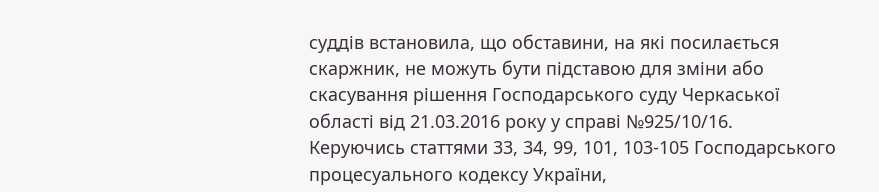суддів встановила, що обставини, на які посилається скаржник, не можуть бути підставою для зміни або скасування рішення Господарського суду Черкаської області від 21.03.2016 року у справі №925/10/16.
Керуючись статтями 33, 34, 99, 101, 103-105 Господарського процесуального кодексу України,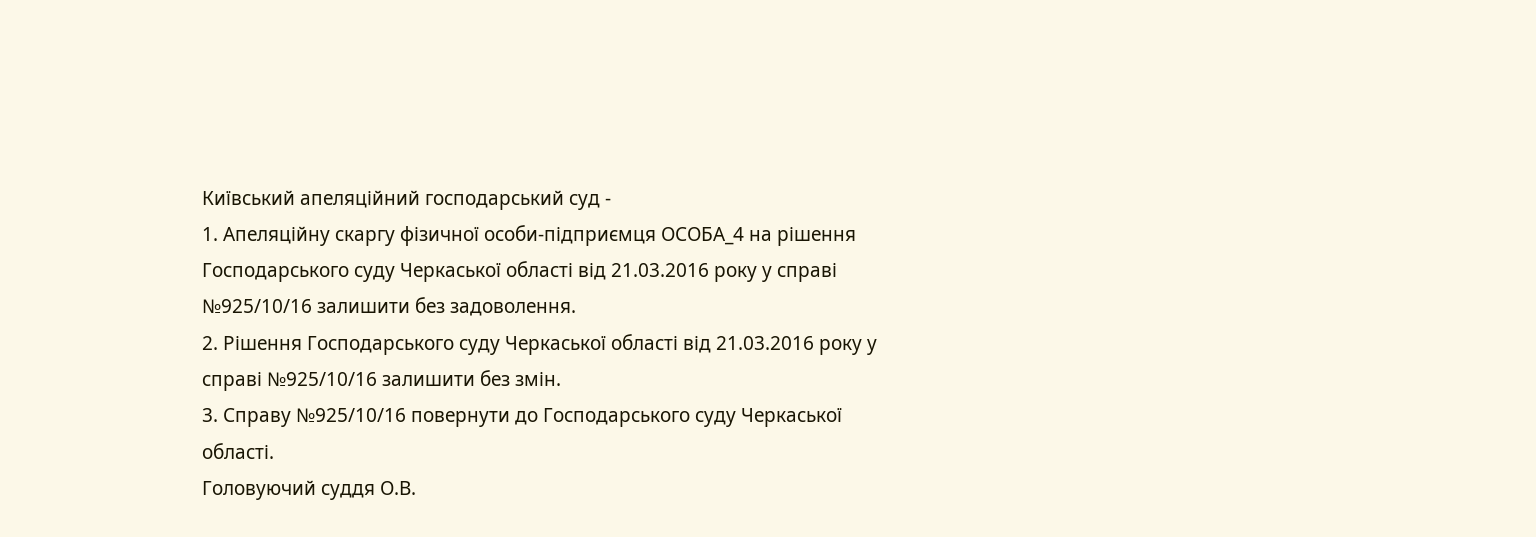Київський апеляційний господарський суд -
1. Апеляційну скаргу фізичної особи-підприємця ОСОБА_4 на рішення Господарського суду Черкаської області від 21.03.2016 року у справі №925/10/16 залишити без задоволення.
2. Рішення Господарського суду Черкаської області від 21.03.2016 року у справі №925/10/16 залишити без змін.
3. Справу №925/10/16 повернути до Господарського суду Черкаської області.
Головуючий суддя О.В.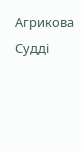Агрикова
Судді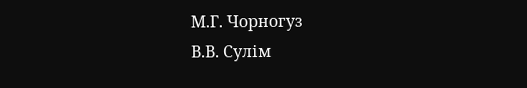М.Г. Чорногуз
В.В. Сулім